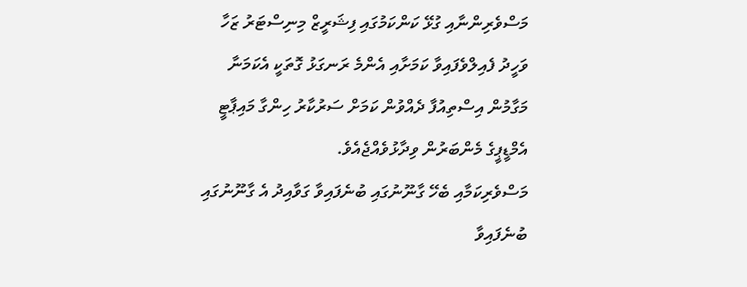މަސްވެރިންނާއި ގުޅޭ ކަންކަމުގައި ފިޝަރީޒް މިނިސްޓަރު ޒަހާ ވަހީދު ފެއިލްވެފައިވާ ކަމަށާއި އެންމެ ރަނގަޅު ގޮތަކީ އެކަމަނާ މަގާމުން އިސްތިއުފާ ދެއްވުން ކަމަށް ސަރުކާރު ހިންގާ މައިޕާޓީ އެމްޑީޕީގެ މެންބަރުން ވިދާޅުވެއްޖެއެވެ.
މަސްވެރިކަމާއި ބެހޭ ގާނޫނުގައި ބުނެފައިވާ ގަވާއިދު އެ ގާނޫނުގައި ބުނެފައިވާ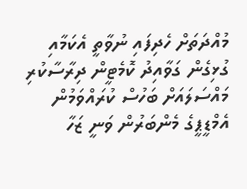މުއްދަތަށް ހެދިފައި ނުވާތީ އެކަމާއި ގުޅިގެން ގަވާއިދު ކޮމެޓީން ދިރާސާކުރި މައްސަލައަށް ބަހުސް ކުރައްވަމުން އެމްޑީޕީގެ މެންބަރުން ވަނީ ޒަހާ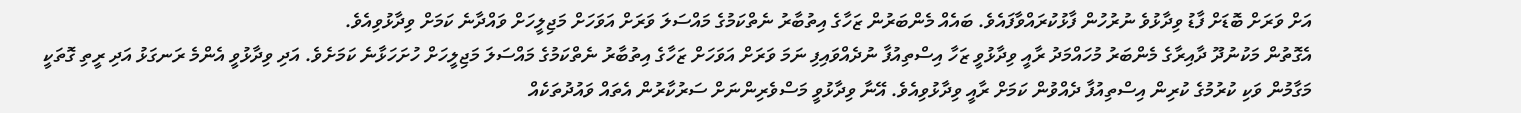އަށް ވަރަށް ބޮޑަށް ފާޑު ވިދާޅުވެ ނުރުހުން ފާޅުކުރައްވާފައެވެ. ބައެއް މެންބަރުން ޒަހާގެ އިތުބާރު ނެތްކަމުގެ މައްސަލަ ވަރަށް އަވަހަށް މަޖިލީހަށް ވައްދާނެ ކަމަށް ވިދާޅުވިއެވެ.
އެގޮތުން މަކުނުދޫ ދާއިރާގެ މެންބަރު މުހައްމަދު ރާއީ ވިދާޅުވީ ޒަހާ އިސްތިއުފާ ނުދެއްވައިފި ނަމަ ވަރަށް އަވަހަށް ޒަހާގެ އިތުބާރު ނެތްކަމުގެ މައްސަލަ މަޖިލީހަށް ހުށަހަޅާނެ ކަމަށެވެ. އަދި ވިދާޅުވީ އެންމެ ރަނގަޅު އަދި ރީތި ގޮތަކީ މަގާމުން ވަކި ކުރުމުގެ ކުރިން އިސްތިއުފާ ދެއްވުން ކަމަށް ރާއީ ވިދާޅުވިއެވެ. އޭނާ ވިދާޅުވީ މަސްވެރިންނަށް ސަރުކާރުން އެތައް ވައުދުތަކެއް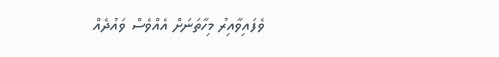ވެފައިވާއިރު މިހާތަނަށް އެއްވެސް ވައުދެއް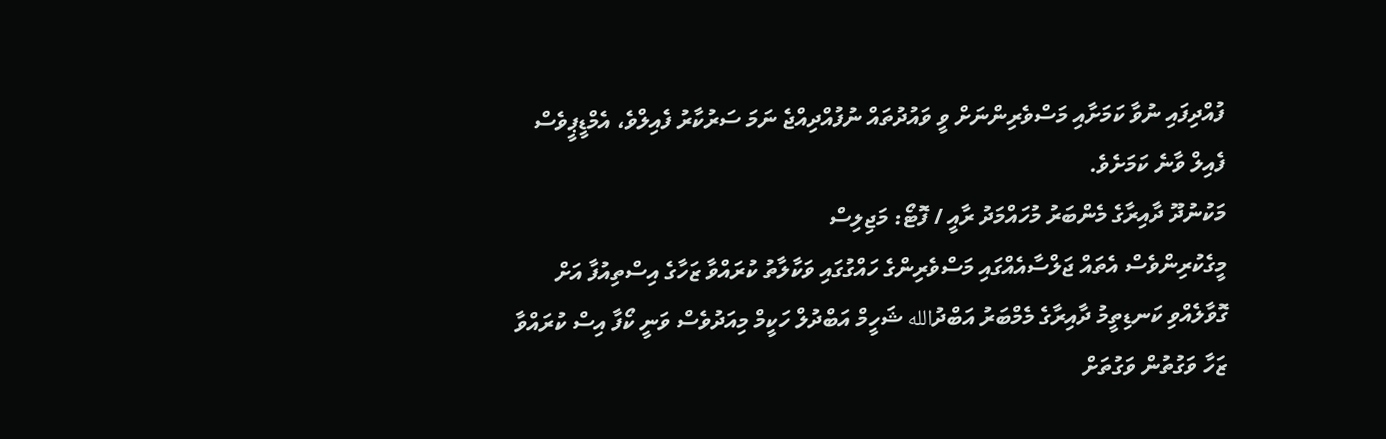ފުއްދިފައި ނުވާ ކަމަށާއި މަސްވެރިންނަށް ވީ ވައުދުތައް ނުފުއްދިއްޖެ ނަމަ ސަރުކާރު ފެއިލްވެ، އެމްޑީޕީވެސް ފެއިލް ވާނެ ކަމަށެވެ.
މަކުނުދޫ ދާއިރާގެ މެންބަރު މުހައްމަދު ރާއީ / ފޮޓޯ: މަޖިލިސް
މީގެކުރިންވެސް އެތައް ޖަލްސާއެއްގައި މަސްވެރިންގެ ހައްގުގައި ވަކާލާތު ކުރައްވާ ޒަހާގެ އިސްތިއުފާ އަށް ގޮވާލެއްވި ކަނޑިތީމު ދާއިރާގެ މެމްބަރު އަބްދުالله ޝަހީމް އަބްދުލް ހަކީމް މިއަދުވެސް ވަނީ ކޯފާ އިސް ކުރައްވާ ޒަހާ ވަގުތުން ވަގުތަށް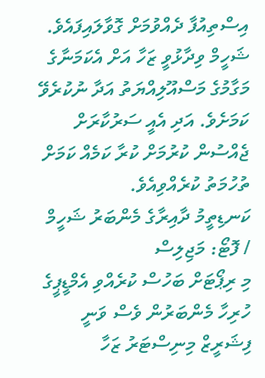އިސްތިއުފާ ދެއްވުމަށް ގޮވާލައިފައެވެ. ޝަހީމް ވިދާޅުވީ ޒަހާ އަށް އެކަމަނާގެ މަގާމުގެ މަސްއޫލިއްޔަތު އަދާ ނުކުރެވޭ ކަމަށެވެ. އަދި އެއީ ސަރުކާރަށް ޖެއްސުން ކުރުމަށް ކުރާ ކަމެއް ކަމަށް ތުހުމަތު ކުރެއްވިއެވެ.
ކަނޑިތީމު ދާއިރާގެ މެންބަރު ޝަހީމް / ފޮޓޯ: މަޖިލިސް
މި ރިޕޯޓަށް ބަހުސް ކުރެއްވި އެމްޑީޕީގެ ހުރިހާ މެންބަރުން ވެސް ވަނީ ފިޝަރީޒް މިނިސްޓަރު ޒަހާ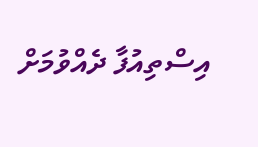އިސްތިއުފާ ދެއްވުމަށް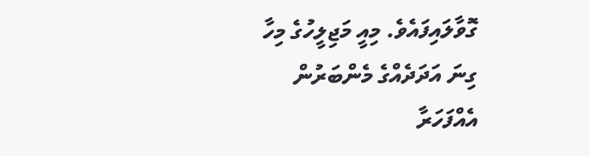ގޮވާލައިފައެވެ. މިއީ މަޖިލީހުގެ މިހާ ގިނަ އަދަދެއްގެ މެންބަރުން އެއްފަހަރާ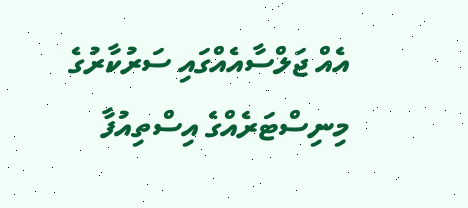އެއް ޖަލްސާއެއްގައި ސަރުކާރުގެ މިނިސްޓަރެއްގެ އިސްތިއުފާ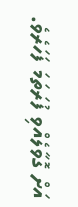އަށް ގޮވާލެއްވި ފުރަތަމަ ފަހަރެވެ.